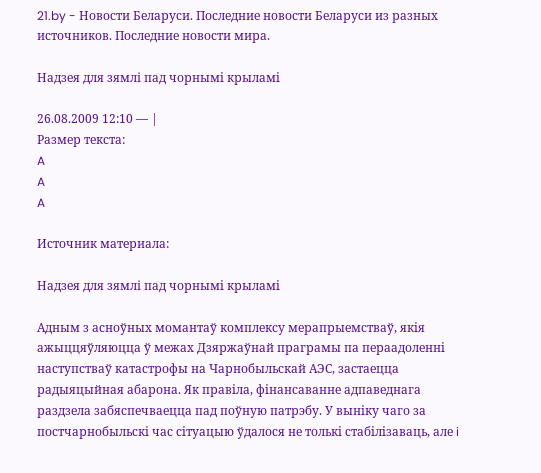21.by - Новости Беларуси. Последние новости Беларуси из разных источников. Последние новости мира.

Надзея для зямлі пад чорнымi крыламi

26.08.2009 12:10 — |
Размер текста:
A
A
A

Источник материала:

Надзея для зямлі пад чорнымi крыламi

Адным з асноўных момантаў комплексу мерапрыемстваў, якiя ажыццяўляюцца ў межах Дзяржаўнай праграмы па пераадоленнi наступстваў катастрофы на Чарнобыльскай АЭС, застаецца радыяцыйная абарона. Як правiла, фiнансаванне адпаведнага раздзела забяспечваецца пад поўную патрэбу. У вынiку чаго за постчарнобыльскi час сiтуацыю ўдалося не толькi стабiлiзаваць, але i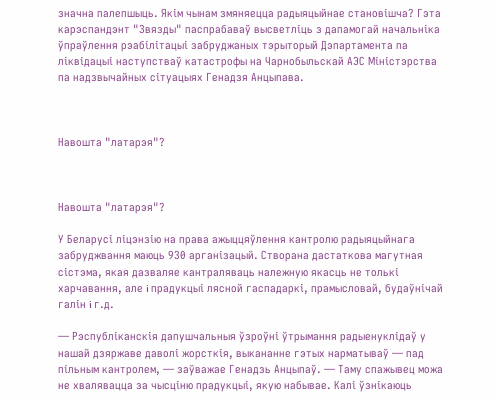значна палепшыць. Якiм чынам змяняецца радыяцыйнае становiшча? Гэта карэспандэнт "Звязды" паспрабаваў высветлiць з дапамогай начальнiка ўпраўлення рэабiлiтацыi забруджаных тэрыторый Дэпартамента па лiквiдацыi наступстваў катастрофы на Чарнобыльскай АЭС Мiнiстэрства па надзвычайных сiтуацыях Генадзя Анцыпава.



Навошта "латарэя"?



Навошта "латарэя"?

У Беларусi лiцэнзiю на права ажыццяўлення кантролю радыяцыйнага забруджвання маюць 930 арганiзацый. Створана дастаткова магутная сiстэма, якая дазваляе кантраляваць належную якасць не толькi харчавання, але i прадукцыi лясной гаспадаркi, прамысловай, будаўнiчай галiн i г.д.

— Рэспублiканскiя дапушчальныя ўзроўнi ўтрымання радыенуклiдаў у нашай дзяржаве даволi жорсткiя, выкананне гэтых нарматываў — пад пiльным кантролем, — заўважае Генадзь Анцыпаў. — Таму спажывец можа не хвалявацца за чысцiню прадукцыi, якую набывае. Калi ўзнiкаюць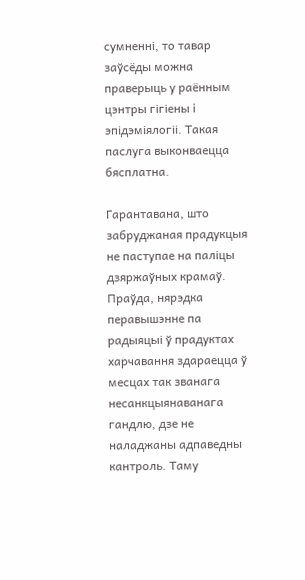сумненнi, то тавар заўсёды можна праверыць у раённым цэнтры гiгiены i эпiдэмiялогii. Такая паслуга выконваецца бясплатна.

Гарантавана, што забруджаная прадукцыя не паступае на палiцы дзяржаўных крамаў. Праўда, нярэдка перавышэнне па радыяцыi ў прадуктах харчавання здараецца ў месцах так званага несанкцыянаванага гандлю, дзе не наладжаны адпаведны кантроль. Таму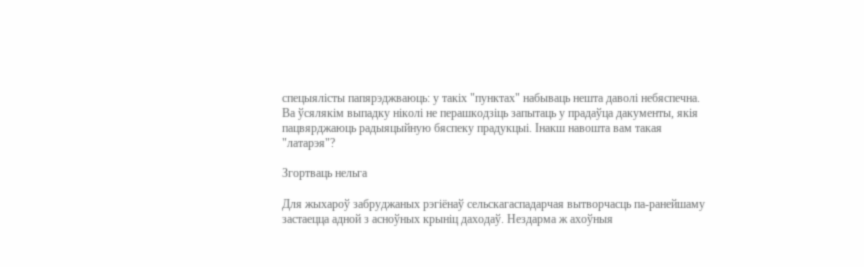спецыялiсты папярэджваюць: у такiх "пунктах" набываць нешта даволi небяспечна. Ва ўсялякiм выпадку нiколi не перашкодзiць запытаць у прадаўца дакументы, якiя пацвярджаюць радыяцыйную бяспеку прадукцыi. Інакш навошта вам такая "латарэя"?

Згортваць нельга

Для жыхароў забруджаных рэгiёнаў сельскагаспадарчая вытворчасць па-ранейшаму застаецца адной з асноўных крынiц даходаў. Нездарма ж ахоўныя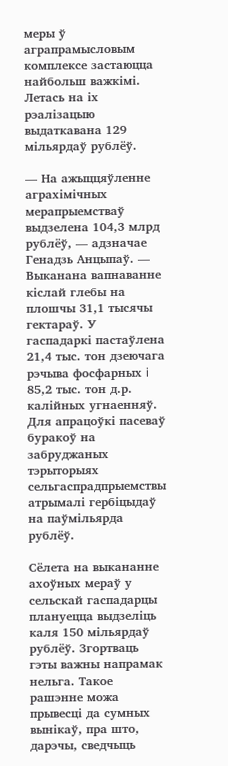меры ў аграпрамысловым комплексе застаюцца найбольш важкiмi. Летась на iх рэалiзацыю выдаткавана 129 мiльярдаў рублёў.

— На ажыццяўленне аграхiмiчных мерапрыемстваў выдзелена 104,3 млрд рублёў, — адзначае Генадзь Анцыпаў. — Выканана вапнаванне кiслай глебы на плошчы 31,1 тысячы гектараў. У гаспадаркi пастаўлена 21,4 тыс. тон дзеючага рэчыва фосфарных i 85,2 тыс. тон д.р. калiйных угнаенняў. Для апрацоўкi пасеваў буракоў на забруджаных тэрыторыях сельгаспрадпрыемствы атрымалi гербiцыдаў на паўмiльярда рублёў.

Сёлета на выкананне ахоўных мераў у сельскай гаспадарцы плануецца выдзелiць каля 150 мiльярдаў рублёў. Згортваць гэты важны напрамак нельга. Такое рашэнне можа прывесцi да сумных вынiкаў, пра што, дарэчы, сведчыць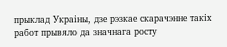прыклад Украiны, дзе рэзкае скарачэнне такiх работ прывяло да значнага росту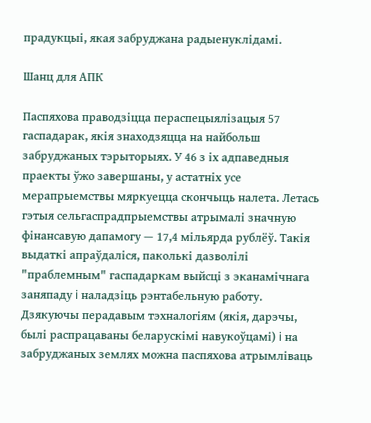прадукцыi, якая забруджана радыенуклiдамi.

Шанц для АПК

Паспяхова праводзiцца пераспецыялiзацыя 57 гаспадарак, якiя знаходзяцца на найбольш забруджаных тэрыторыях. У 46 з iх адпаведныя праекты ўжо завершаны, у астатнiх усе мерапрыемствы мяркуецца скончыць налета. Летась гэтыя сельгаспрадпрыемствы атрымалi значную фiнансавую дапамогу — 17,4 мiльярда рублёў. Такiя выдаткi апраўдалiся, паколькi дазволiлi "праблемным" гаспадаркам выйсцi з эканамiчнага заняпаду i наладзiць рэнтабельную работу. Дзякуючы перадавым тэхналогiям (якiя, дарэчы, былi распрацаваны беларускiмi навукоўцамi) i на забруджаных землях можна паспяхова атрымлiваць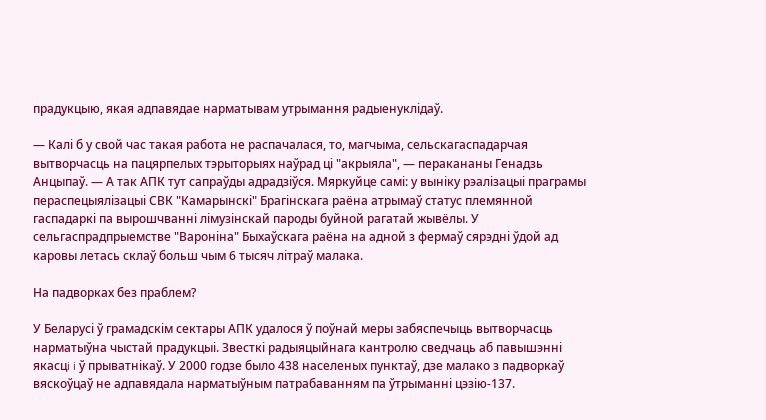прадукцыю, якая адпавядае нарматывам утрымання радыенуклiдаў.

— Калi б у свой час такая работа не распачалася, то, магчыма, сельскагаспадарчая вытворчасць на пацярпелых тэрыторыях наўрад цi "акрыяла", — перакананы Генадзь Анцыпаў. — А так АПК тут сапраўды адрадзiўся. Мяркуйце самi: у вынiку рэалiзацыi праграмы пераспецыялiзацыi СВК "Камарынскi" Брагiнскага раёна атрымаў статус племянной гаспадаркi па вырошчваннi лiмузiнскай пароды буйной рагатай жывёлы. У сельгаспрадпрыемстве "Варонiна" Быхаўскага раёна на адной з фермаў сярэднi ўдой ад каровы летась склаў больш чым 6 тысяч лiтраў малака.

На падворках без праблем?

У Беларусi ў грамадскiм сектары АПК удалося ў поўнай меры забяспечыць вытворчасць нарматыўна чыстай прадукцыi. Звесткi радыяцыйнага кантролю сведчаць аб павышэннi якасцi i ў прыватнiкаў. У 2000 годзе было 438 населеных пунктаў, дзе малако з падворкаў вяскоўцаў не адпавядала нарматыўным патрабаванням па ўтрыманнi цэзiю-137.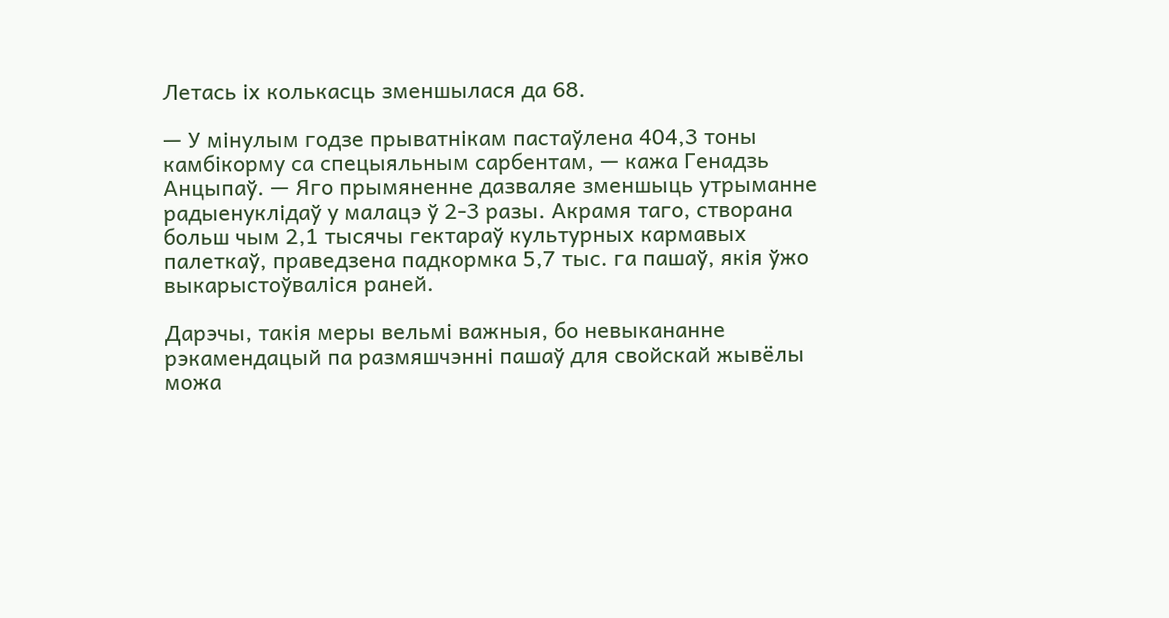Летась iх колькасць зменшылася да 68.

— У мiнулым годзе прыватнiкам пастаўлена 404,3 тоны камбiкорму са спецыяльным сарбентам, — кажа Генадзь Анцыпаў. — Яго прымяненне дазваляе зменшыць утрыманне радыенуклiдаў у малацэ ў 2-3 разы. Акрамя таго, створана больш чым 2,1 тысячы гектараў культурных кармавых палеткаў, праведзена падкормка 5,7 тыс. га пашаў, якiя ўжо выкарыстоўвалiся раней.

Дарэчы, такiя меры вельмi важныя, бо невыкананне рэкамендацый па размяшчэннi пашаў для свойскай жывёлы можа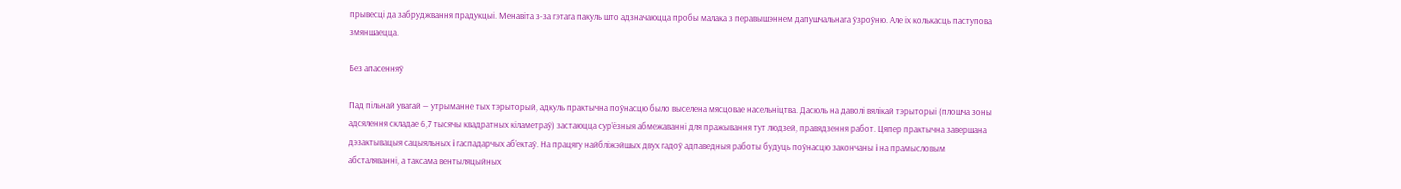прывесцi да забруджвання прадукцыi. Менавiта з-за гэтага пакуль што адзначаюцца пробы малака з перавышэннем дапушчальнага ўзроўню. Але iх колькасць паступова змяншаецца.

Без апасенняў

Пад пiльнай увагай — утрыманне тых тэрыторый, адкуль практычна поўнасцю было выселена мясцовае насельнiцтва. Дасюль на даволi вялiкай тэрыторыi (плошча зоны адсялення складае 6,7 тысячы квадратных кiламетраў) застаюцца сур’ёзныя абмежаваннi для пражывання тут людзей, правядзення работ. Цяпер практычна завершана дэзактывацыя сацыяльных i гаспадарчых аб’ектаў. На працягу найблiжэйшых двух гадоў адпаведныя работы будуць поўнасцю закончаны i на прамысловым абсталяваннi, а таксама вентыляцыйных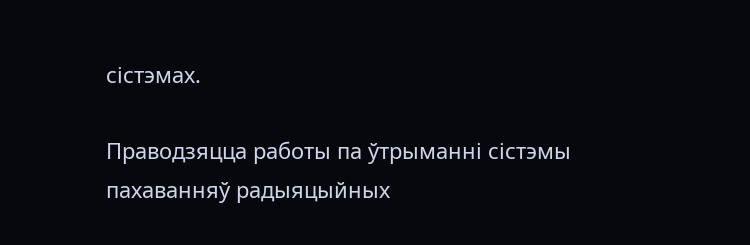сiстэмах.

Праводзяцца работы па ўтрыманнi сiстэмы пахаванняў радыяцыйных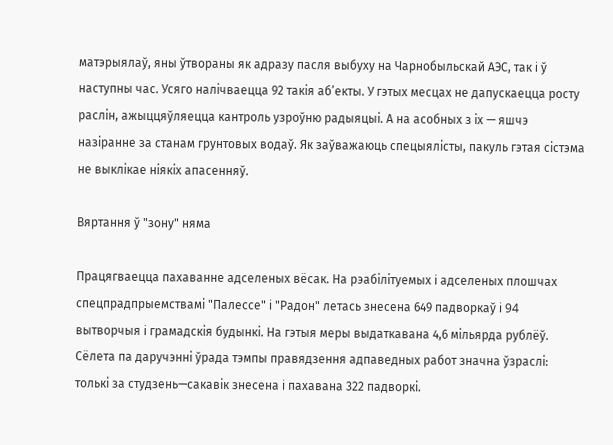матэрыялаў, яны ўтвораны як адразу пасля выбуху на Чарнобыльскай АЭС, так i ў наступны час. Усяго налiчваецца 92 такiя аб’екты. У гэтых месцах не дапускаецца росту раслiн, ажыццяўляецца кантроль узроўню радыяцыi. А на асобных з iх — яшчэ назiранне за станам грунтовых водаў. Як заўважаюць спецыялiсты, пакуль гэтая сiстэма не выклiкае нiякiх апасенняў.

Вяртання ў "зону" няма

Працягваецца пахаванне адселеных вёсак. На рэабiлiтуемых i адселеных плошчах спецпрадпрыемствамi "Палессе" i "Радон" летась знесена 649 падворкаў i 94 вытворчыя i грамадскiя будынкi. На гэтыя меры выдаткавана 4,6 мiльярда рублёў. Сёлета па даручэннi ўрада тэмпы правядзення адпаведных работ значна ўзраслi: толькi за студзень—сакавiк знесена i пахавана 322 падворкi.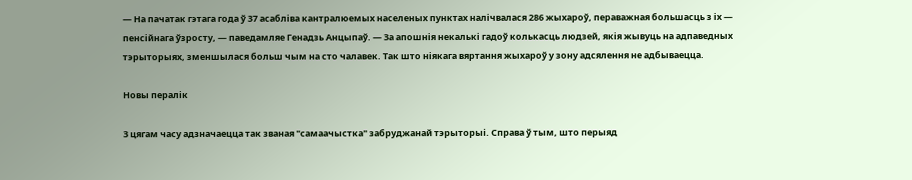— На пачатак гэтага года ў 37 асаблiва кантралюемых населеных пунктах налiчвалася 286 жыхароў, пераважная большасць з iх — пенсiйнага ўзросту, — паведамляе Генадзь Анцыпаў. — За апошнiя некалькi гадоў колькасць людзей, якiя жывуць на адпаведных тэрыторыях, зменшылася больш чым на сто чалавек. Так што нiякага вяртання жыхароў у зону адсялення не адбываецца.

Новы пералiк

З цягам часу адзначаецца так званая "самаачыстка" забруджанай тэрыторыi. Справа ў тым, што перыяд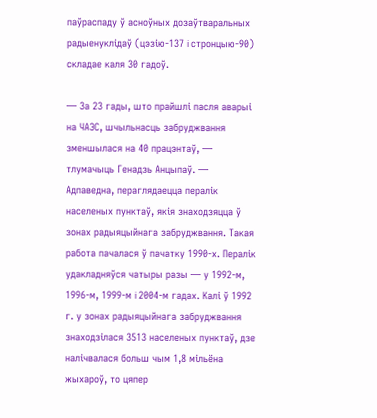паўраспаду ў асноўных дозаўтваральных радыенуклiдаў (цэзiю-137 i стронцыю-90) складае каля 30 гадоў.

— За 23 гады, што прайшлi пасля аварыi на ЧАЭС, шчыльнасць забруджвання зменшылася на 40 працэнтаў, — тлумачыць Генадзь Анцыпаў. — Адпаведна, пераглядаецца пералiк населеных пунктаў, якiя знаходзяцца ў зонах радыяцыйнага забруджвання. Такая работа пачалася ў пачатку 1990-х. Пералiк удакладняўся чатыры разы — у 1992-м, 1996-м, 1999-м i 2004-м гадах. Калi ў 1992 г. у зонах радыяцыйнага забруджвання знаходзiлася 3513 населеных пунктаў, дзе налiчвалася больш чым 1,8 мiльёна жыхароў, то цяпер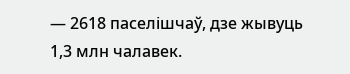— 2618 паселiшчаў, дзе жывуць 1,3 млн чалавек.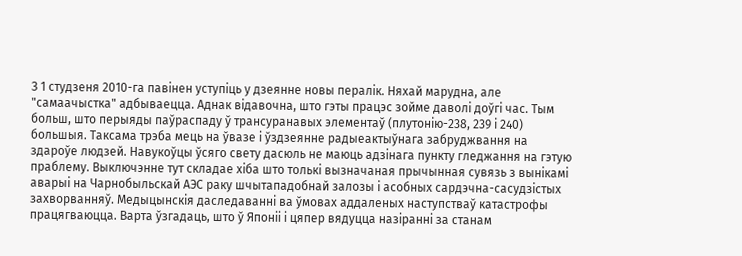З 1 студзеня 2010-га павiнен уступіць у дзеянне новы пералiк. Няхай марудна, але "самаачыстка" адбываецца. Аднак вiдавочна, што гэты працэс зойме даволi доўгi час. Тым больш, што перыяды паўраспаду ў трансуранавых элементаў (плутонiю-238, 239 i 240) большыя. Таксама трэба мець на ўвазе i ўздзеянне радыеактыўнага забруджвання на здароўе людзей. Навукоўцы ўсяго свету дасюль не маюць адзiнага пункту гледжання на гэтую праблему. Выключэнне тут складае хiба што толькi вызначаная прычынная сувязь з вынiкамi аварыi на Чарнобыльскай АЭС раку шчытападобнай залозы i асобных сардэчна-сасудзiстых захворванняў. Медыцынскiя даследаваннi ва ўмовах аддаленых наступстваў катастрофы працягваюцца. Варта ўзгадаць, што ў Японii i цяпер вядуцца назiраннi за станам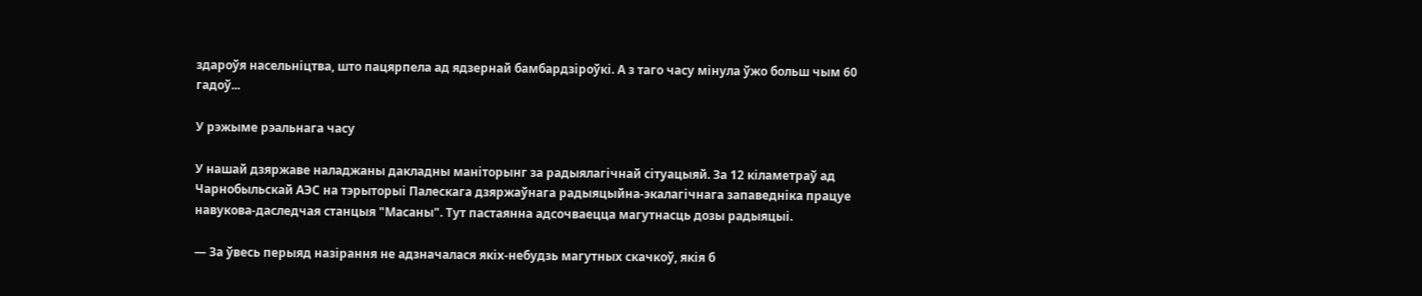здароўя насельнiцтва, што пацярпела ад ядзернай бамбардзiроўкi. А з таго часу мiнула ўжо больш чым 60 гадоў...

У рэжыме рэальнага часу

У нашай дзяржаве наладжаны дакладны манiторынг за радыялагiчнай сiтуацыяй. За 12 кiламетраў ад Чарнобыльскай АЭС на тэрыторыi Палескага дзяржаўнага радыяцыйна-экалагiчнага запаведнiка працуе навукова-даследчая станцыя "Масаны". Тут пастаянна адсочваецца магутнасць дозы радыяцыi.

— За ўвесь перыяд назiрання не адзначалася якiх-небудзь магутных скачкоў, якiя б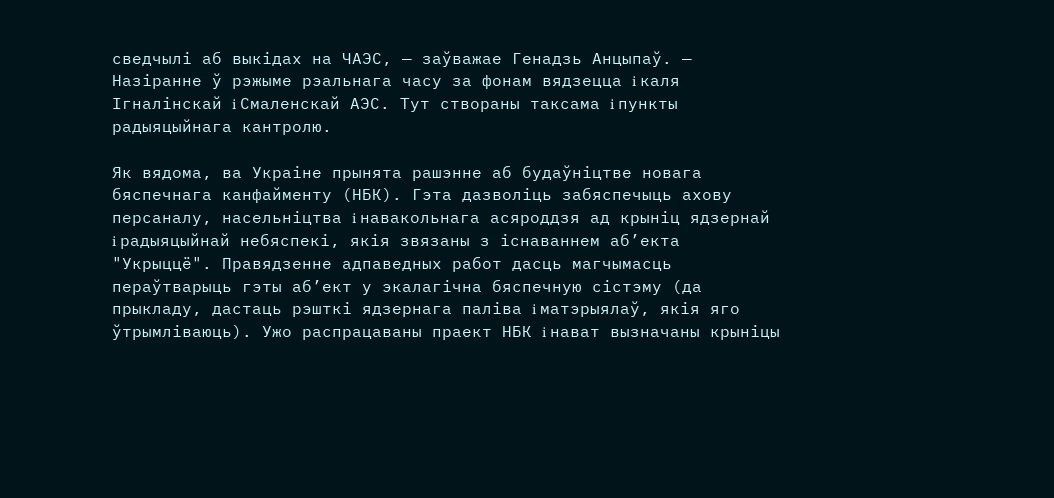сведчылi аб выкiдах на ЧАЭС, — заўважае Генадзь Анцыпаў. — Назiранне ў рэжыме рэальнага часу за фонам вядзецца i каля Iгналiнскай i Смаленскай АЭС. Тут створаны таксама i пункты радыяцыйнага кантролю.

Як вядома, ва Украiне прынята рашэнне аб будаўнiцтве новага бяспечнага канфайменту (НБК). Гэта дазволiць забяспечыць ахову персаналу, насельнiцтва i навакольнага асяроддзя ад крынiц ядзернай i радыяцыйнай небяспекi, якiя звязаны з iснаваннем аб’екта "Укрыццё". Правядзенне адпаведных работ дасць магчымасць пераўтварыць гэты аб’ект у экалагiчна бяспечную сiстэму (да прыкладу, дастаць рэшткi ядзернага палiва i матэрыялаў, якiя яго ўтрымлiваюць). Ужо распрацаваны праект НБК i нават вызначаны крынiцы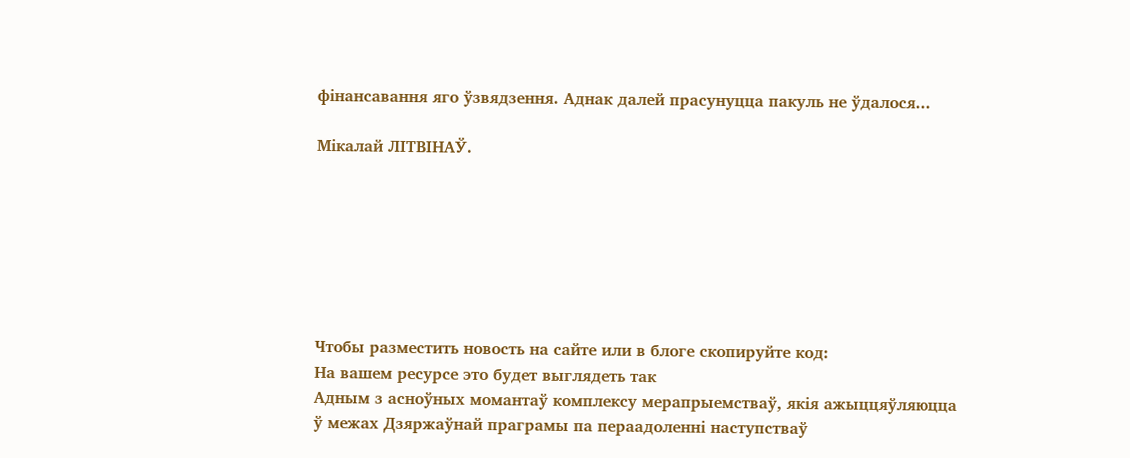фiнансавання яго ўзвядзення. Аднак далей прасунуцца пакуль не ўдалося...

Мiкалай ЛIТВIНАЎ.







Чтобы разместить новость на сайте или в блоге скопируйте код:
На вашем ресурсе это будет выглядеть так
Адным з асноўных момантаў комплексу мерапрыемстваў, якiя ажыццяўляюцца ў межах Дзяржаўнай праграмы па пераадоленнi наступстваў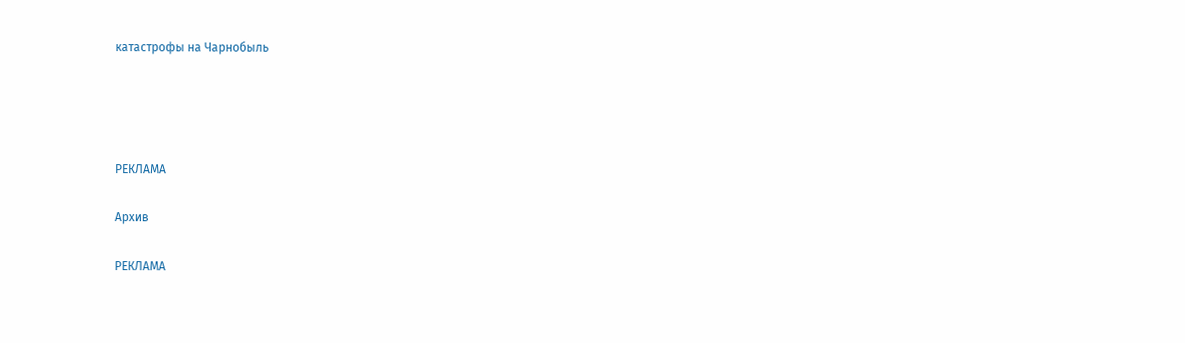катастрофы на Чарнобыль




РЕКЛАМА

Архив

РЕКЛАМА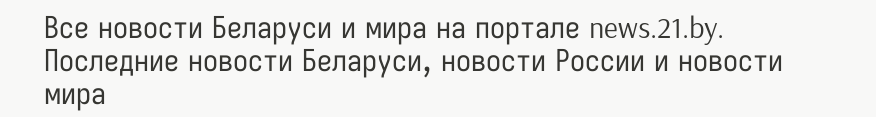Все новости Беларуси и мира на портале news.21.by. Последние новости Беларуси, новости России и новости мира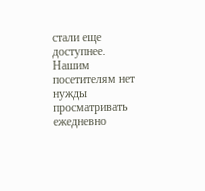стали еще доступнее. Нашим посетителям нет нужды просматривать ежедневно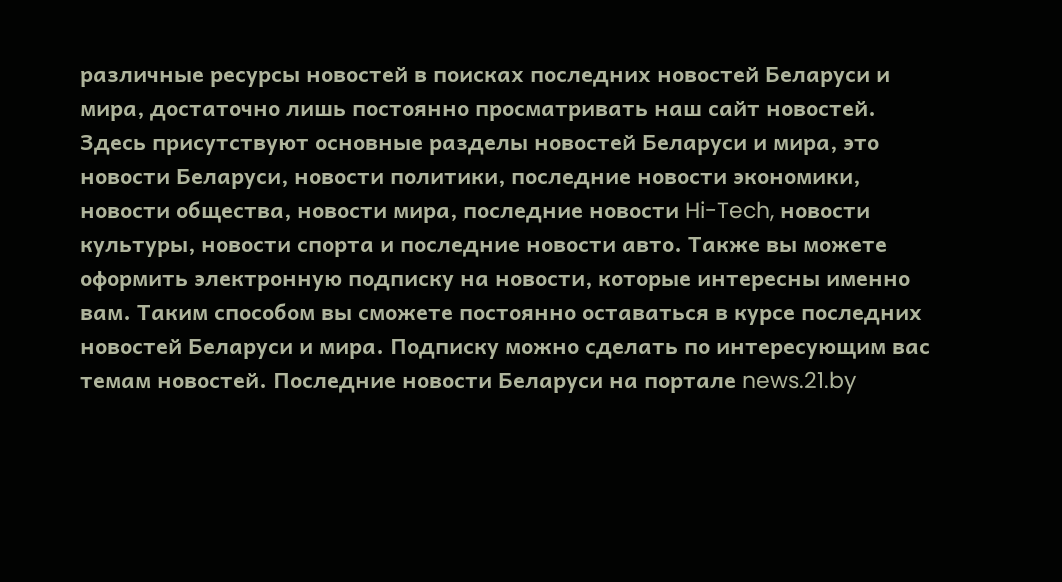различные ресурсы новостей в поисках последних новостей Беларуси и мира, достаточно лишь постоянно просматривать наш сайт новостей. Здесь присутствуют основные разделы новостей Беларуси и мира, это новости Беларуси, новости политики, последние новости экономики, новости общества, новости мира, последние новости Hi-Tech, новости культуры, новости спорта и последние новости авто. Также вы можете оформить электронную подписку на новости, которые интересны именно вам. Таким способом вы сможете постоянно оставаться в курсе последних новостей Беларуси и мира. Подписку можно сделать по интересующим вас темам новостей. Последние новости Беларуси на портале news.21.by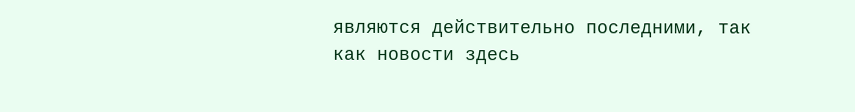являются действительно последними, так как новости здесь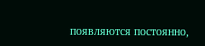появляются постоянно,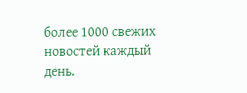более 1000 свежих новостей каждый день.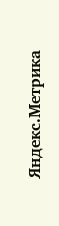Яндекс.Метрика